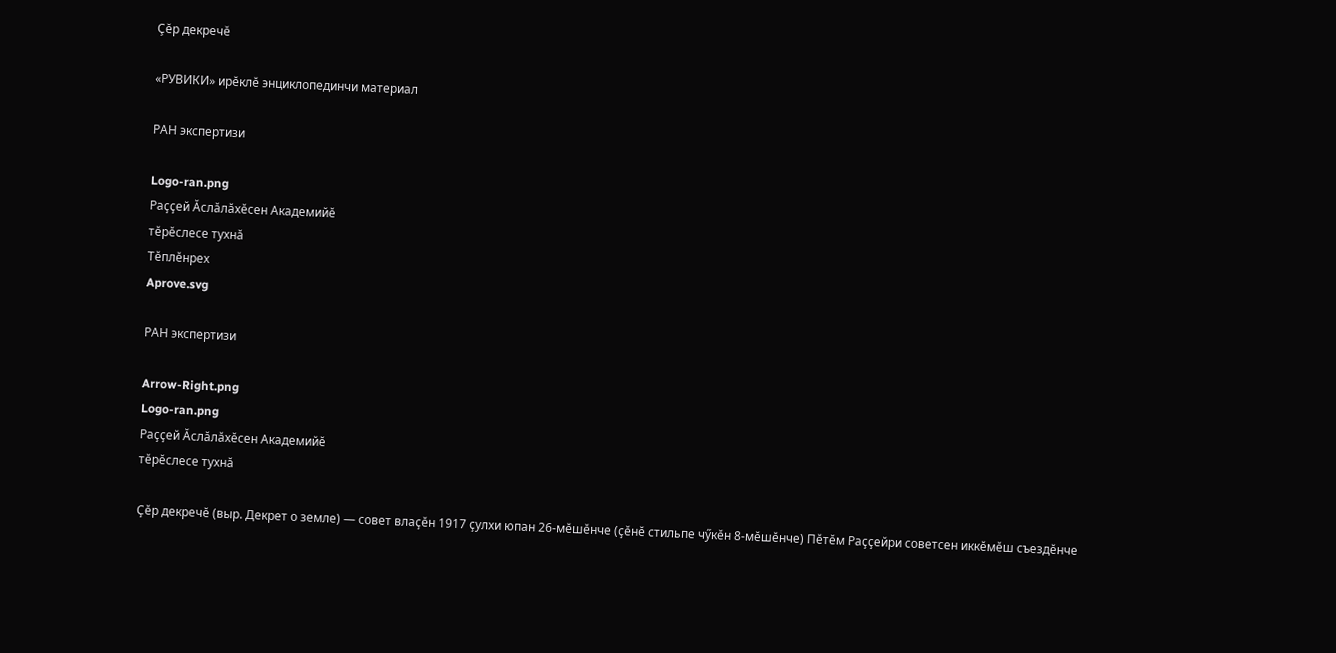Çĕр декречĕ

«РУВИКИ» ирӗклӗ энциклопединчи материал

РАН экспертизи

Logo-ran.png
Раҫҫей Ӑслӑлӑхӗсен Академийӗ
тӗрӗслесе тухнӑ
Тӗплӗнрех
Aprove.svg

РАН экспертизи

Arrow-Right.png
Logo-ran.png
Раҫҫей Ӑслӑлӑхӗсен Академийӗ
тӗрӗслесе тухнӑ

Ҫӗр декречӗ (выр. Декрет о земле) — совет влаҫӗн 1917 ҫулхи юпан 26-мӗшӗнче (ҫӗнӗ стильпе чӳкӗн 8-мӗшӗнче) Пӗтӗм Раҫҫейри советсен иккӗмӗш съездӗнче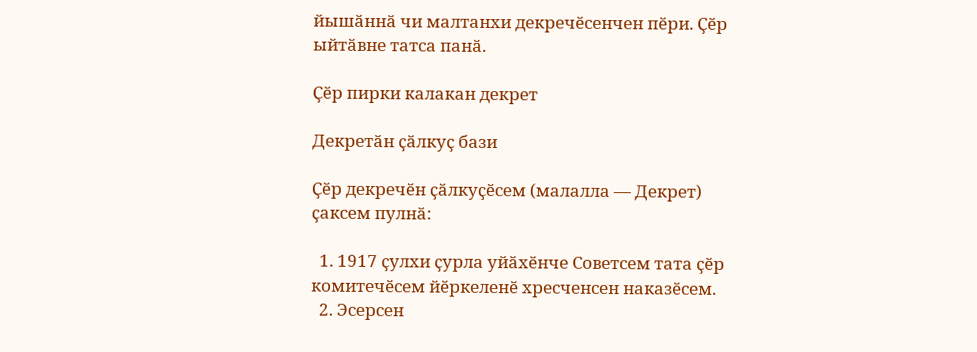йышӑннӑ чи малтанхи декречӗсенчен пӗри. Ҫӗр ыйтӑвне татса панӑ.

Ҫӗр пирки калакан декрет

Декретӑн ҫӑлкуҫ бази

Ҫӗр декречӗн ҫӑлкуҫӗсем (малалла — Декрет) ҫаксем пулнӑ:

  1. 1917 ҫулхи ҫурла уйӑхӗнче Советсем тата ҫӗр комитечӗсем йӗркеленӗ хресченсен наказӗсем.
  2. Эсерсен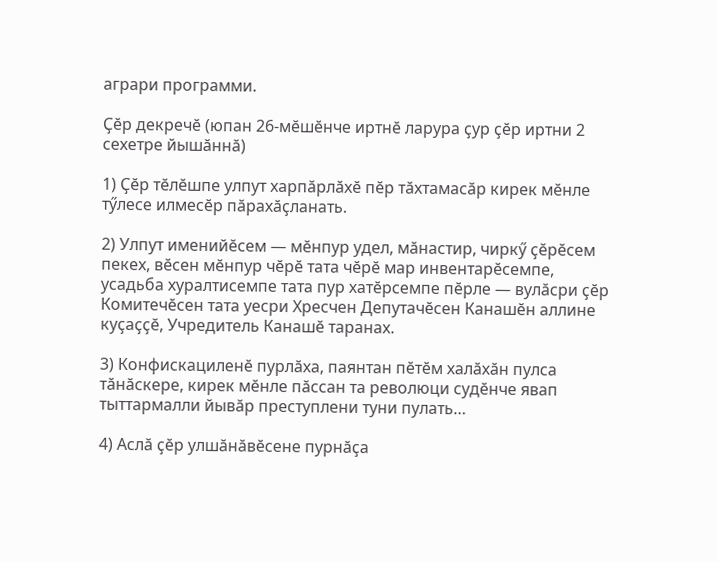аграри программи.

Ҫӗр декречӗ (юпан 26-мӗшӗнче иртнӗ ларура ҫур ҫӗр иртни 2 сехетре йышӑннӑ)

1) Ҫӗр тӗлӗшпе улпут харпӑрлӑхӗ пӗр тӑхтамасӑр кирек мӗнле тӳлесе илмесӗр пӑрахӑҫланать.

2) Улпут именийӗсем — мӗнпур удел, мӑнастир, чиркӳ ҫӗрӗсем пекех, вӗсен мӗнпур чӗрӗ тата чӗрӗ мар инвентарӗсемпе, усадьба хуралтисемпе тата пур хатӗрсемпе пӗрле — вулӑсри ҫӗр Комитечӗсен тата уесри Хресчен Депутачӗсен Канашӗн аллине куҫаҫҫӗ, Учредитель Канашӗ таранах.

3) Конфискациленӗ пурлӑха, паянтан пӗтӗм халӑхӑн пулса тӑнӑскере, кирек мӗнле пӑссан та революци судӗнче явап тыттармалли йывӑр преступлени туни пулать…

4) Аслӑ ҫӗр улшӑнӑвӗсене пурнӑҫа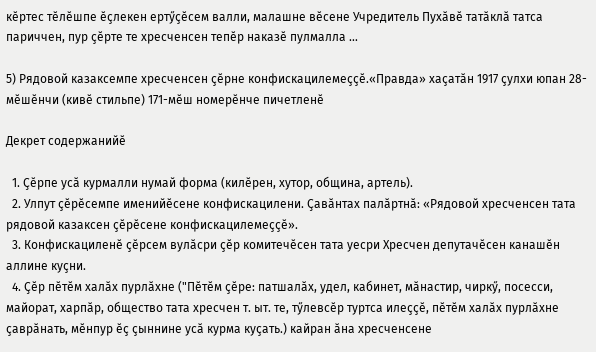кӗртес тӗлӗшпе ӗҫлекен ертӳҫӗсем валли, малашне вӗсене Учредитель Пухӑвӗ татӑклӑ татса париччен, пур ҫӗрте те хресченсен тепӗр наказӗ пулмалла …

5) Рядовой казаксемпе хресченсен ҫӗрне конфискацилемеҫҫӗ.«Правда» хаҫатӑн 1917 ҫулхи юпан 28-мӗшӗнчи (кивӗ стильпе) 171-мӗш номерӗнче пичетленӗ

Декрет содержанийӗ

  1. Ҫӗрпе усӑ курмалли нумай форма (килӗрен, хутор, община, артель).
  2. Улпут ҫӗрӗсемпе именийӗсене конфискацилени. Ҫавӑнтах палӑртнӑ: «Рядовой хресченсен тата рядовой казаксен ҫӗрӗсене конфискацилемеҫҫӗ».
  3. Конфискациленӗ ҫӗрсем вулӑсри ҫӗр комитечӗсен тата уесри Хресчен депутачӗсен канашӗн аллине куҫни.
  4. Ҫӗр пӗтӗм халӑх пурлӑхне ("Пӗтӗм ҫӗре: патшалӑх, удел, кабинет, мӑнастир, чиркӳ, посесси, майорат, харпӑр, общество тата хресчен т. ыт. те, тӳлевсӗр туртса илеҫҫӗ, пӗтӗм халӑх пурлӑхне ҫаврӑнать, мӗнпур ӗҫ ҫыннине усӑ курма куҫать.) кайран ӑна хресченсене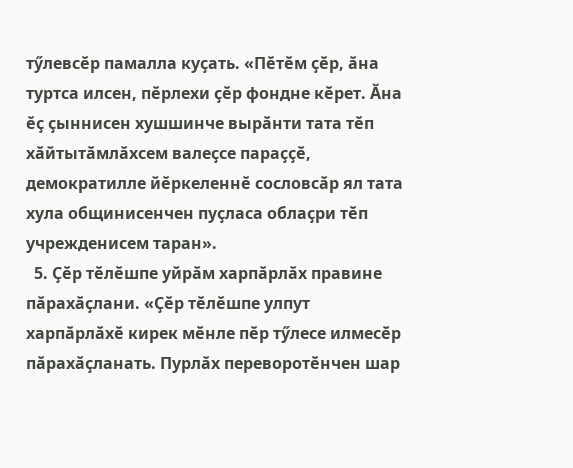тӳлевсӗр памалла куҫать. «Пӗтӗм ҫӗр, ӑна туртса илсен, пӗрлехи ҫӗр фондне кӗрет. Ӑна ӗҫ ҫыннисен хушшинче вырӑнти тата тӗп хӑйтытӑмлӑхсем валеҫсе параҫҫӗ, демократилле йӗркеленнӗ сословсӑр ял тата хула общинисенчен пуҫласа облаҫри тӗп учрежденисем таран».
  5. Ҫӗр тӗлӗшпе уйрӑм харпӑрлӑх правине пӑрахӑҫлани. «Ҫӗр тӗлӗшпе улпут харпӑрлӑхӗ кирек мӗнле пӗр тӳлесе илмесӗр пӑрахӑҫланать. Пурлӑх переворотӗнчен шар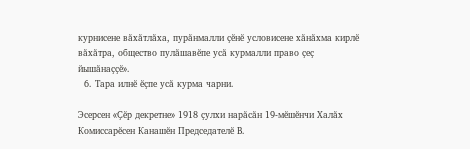курнисене вӑхӑтлӑха, пурӑнмалли ҫӗнӗ условисене хӑнӑхма кирлӗ вӑхӑтра, общество пулӑшавӗпе усӑ курмалли право ҫеҫ йышӑнаҫҫӗ».
  6. Тара илнӗ ӗҫпе усӑ курма чарни.

Эсерсен «Ҫӗр декретне» 1918 ҫулхи нарӑсӑн 19-мӗшӗнчи Халӑх Комиссарӗсен Канашӗн Председателӗ В.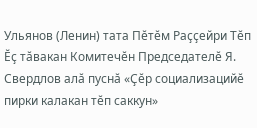Ульянов (Ленин) тата Пӗтӗм Раҫҫейри Тӗп Ӗҫ тӑвакан Комитечӗн Председателӗ Я. Свердлов алӑ пуснӑ «Ҫӗр социализацийӗ пирки калакан тӗп саккун»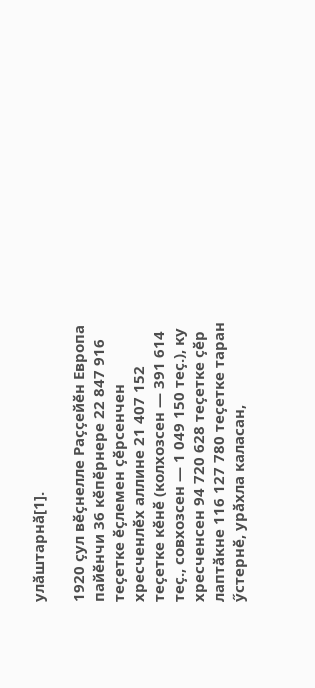улӑштарнӑ[1].

1920 ҫул вӗҫнелле Раҫҫейӗн Европа пайӗнчи 36 кӗпӗрнере 22 847 916 теҫетке ӗҫлемен ҫӗрсенчен хресченлӗх аллине 21 407 152 теҫетке кӗнӗ (колхозсен — 391 614 теҫ., совхозсен — 1 049 150 теҫ.), ку хресченсен 94 720 628 теҫетке ҫӗр лаптӑкне 116 127 780 теҫетке таран ӳстернӗ, урӑхла каласан,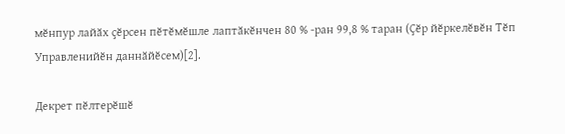мӗнпур лайӑх ҫӗрсен пӗтӗмӗшле лаптӑкӗнчен 80 % -ран 99,8 % таран (Ҫӗр йӗркелӗвӗн Тӗп Управленийӗн даннӑйӗсем)[2].

Декрет пӗлтерӗшӗ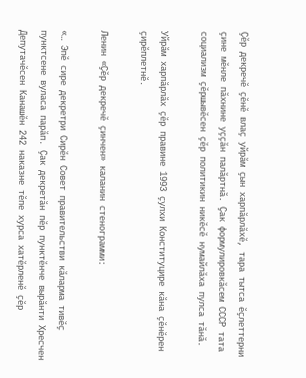Ҫӗр декречӗ ҫӗнӗ влаҫ уйрӑм ҫын харпӑрлӑхӗ, тара тытса ӗҫлеттерни ҫине мӗнле пӑхнине уҫҫӑн палӑртнӑ. Ҫак формулировкӑсем СССР тата социализм ҫӗршывӗсен ҫӗр политикин никӗсӗ нумайлӑха пулса тӑнӑ.

Уйрӑм харпӑрлӑх ҫӗр правине 1993 ҫулхи Конституцире кӑна ҫӗнӗрен ҫирӗплетнӗ.

Ленин «Ҫӗр декречӗ ҫинчен» каланин стенограмми:

«… Эпӗ сире декретри Сирӗн Совет правительстви кӑларма тивӗҫ пунктсене вуласа парӑп. Ҫак декретӑн пӗр пунктӗнче вырӑнти Хресчен Депутачӗсен Канашӗн 242 наказне тӗпе хурса хатӗрленӗ ҫӗр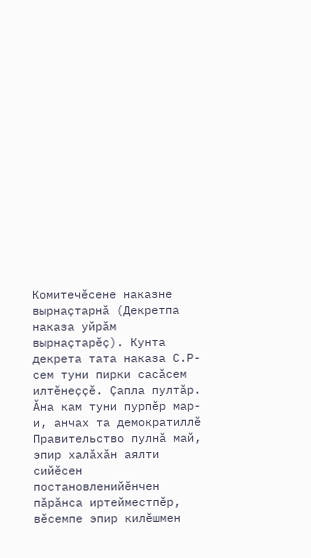Комитечӗсене наказне вырнаҫтарнӑ (Декретпа наказа уйрӑм вырнаҫтарӗҫ). Кунта декрета тата наказа С.Р-сем туни пирки сасӑсем илтӗнеҫҫӗ. Ҫапла пултӑр. Ӑна кам туни пурпӗр мар-и, анчах та демократиллӗ Правительство пулнӑ май, эпир халӑхӑн аялти сийӗсен постановленийӗнчен пӑрӑнса иртейместпӗр, вӗсемпе эпир килӗшмен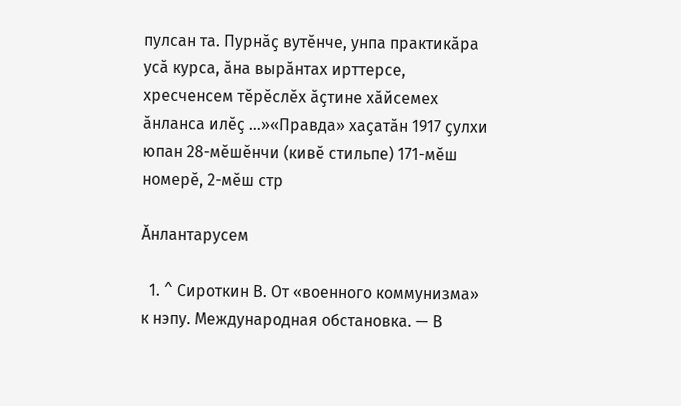пулсан та. Пурнӑҫ вутӗнче, унпа практикӑра усӑ курса, ӑна вырӑнтах ирттерсе, хресченсем тӗрӗслӗх ӑҫтине хӑйсемех ӑнланса илӗҫ …»«Правда» хаҫатӑн 1917 ҫулхи юпан 28-мӗшӗнчи (кивӗ стильпе) 171-мӗш номерӗ, 2-мӗш стр

Ӑнлантарусем

  1. ^ Сироткин В. От «военного коммунизма» к нэпу. Международная обстановка. — В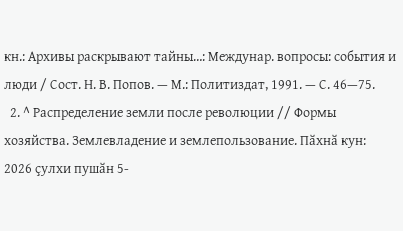кн.: Архивы раскрывают тайны…: Междунар. вопросы: события и люди / Сост. Н. В. Попов. — М.: Политиздат, 1991. — С. 46—75.
  2. ^ Распределение земли после революции // Формы хозяйства. Землевладение и землепользование. Пӑхнӑ кун: 2026 ҫулхи пушӑн 5-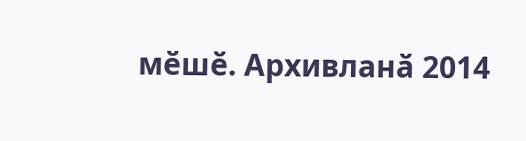мӗшӗ. Архивланӑ 2014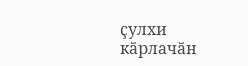ҫулхи кӑрлачӑн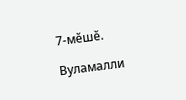7-мӗшӗ.

Вуламалли